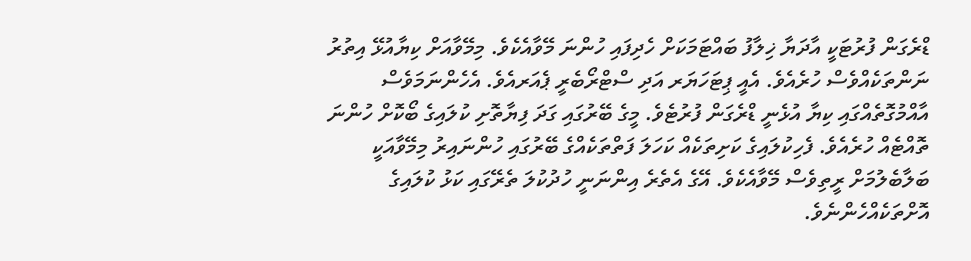ޑްރެގަން ފުރުޓަކީ އާދަޔާ ޚިލާފު ބައްޓަމަކަށް ހެދިފައި ހުންނަ މޭވާއެކެވެ. މިމޭވާއަށް ކިޔާއުޅޭ އިތުރު ނަންތަކެއްވެސް ހުރެއެވެ. އެއީ ޕިޓަހަޔަރ އަދި ސްޓްރޯބެރީ ޕެއަރއެވެ. އެހެންނަމަވެސް އާއްމުގޮތެއްގައި ކިޔާ އުޅެނީ ޑްރެގަން ފުރުޓެވެ. މީގެ ބޭރުގައި ގަދަ ފިޔާތޮށި ކުލައިގެ ބޯކޮށް ހުންނަ ތޮއްޓެއް ހުރެއެވެ. ފެހިކުލައިގެ ކަށިތަކެއް ކަހަލަ ފަތްތަކެއްގެ ބޭރުގައި ހުންނައިރު މިމޭވާއަކީ ބަލާބެލުމަށް ރީތިވެސް މޭވާއެކެވެ. އޭގެ އެތެރެ އިންނަނީ ހުދުކުލަ ތެރޭގައި ކަޅު ކުލައިގެ އޮށްތަކެއްހެންނެވެ.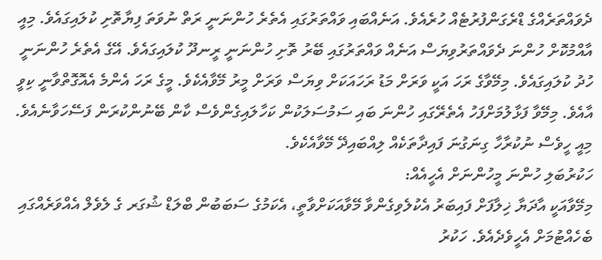ދެވައްތަރެއްގެ ޑްރެގަންފުރުޓެއް ހުރެއެވެ. އަނެއްބައި ވައްތަރުގައި އެތެރެ ހުންނަނީ ރަތް ނުވަތަ ފިޔާތޮށި ކުލައިގައެވެ. މިއީ އާއްމުކޮށް ހުންނަ ދެވައްތަރުވިޔަސް އަނެއް ވައްތަރުގައި ބޭރު ތޮށި ހުންނަނީ ރީނދޫ ކުލައިގައެވެ. އޭގެ އެތެރެ ހުންނަނީ ހުދު ކުލައިގައެވެ. މިމޭވާގެ ރަހަ އަކީ ވަރަށް މަޑު ރަހައަކަށް ވިޔަސް ވަރަށް މީރު މޭވާއެކެވެ. މީގެ ރަހަ އެންމެ އެއޮގޮތްވާނީ ކިވީ އާއެވެ. މިމޭވާ ފަޅާލުމަށްފަހު އެތެރޭގައި ހުންނަ ބައި ސަމުސަލަކުން ކަހާލައިގެންވެސް ކާން ބޭނުންކުރަން ފަސޭހަވާނެއެވެ. މިއީ ހީވެސް ނުކުރާހާ ގިނަގުނަ ފައިދާތަކެއް ލިއްބައިދޭ މޭވާއެކެވެ.
ހަކުރުބަލި ހުންނަ މީހުންނަށް އެހީއެއް:
މިމޭވާއަކީ އާދަޔާ ޚިލާފަށް ފައިބަރު އެކުލެވިގެންވާ މޭވާއަކަށްވާތީ، އެކަމުގެ ސަބަބުން ބްލަޑް ޝުގަރ ގެ ލެވެލް އެއްވަރެއްގައި ބެހެއްޓުމަށް އެހީވެދެއެވެ. ހަކުރު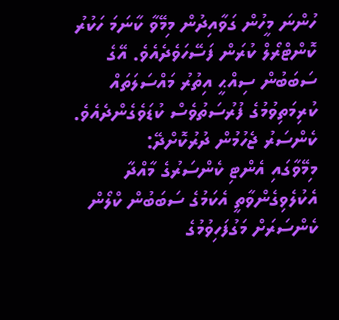ހުންނަ މީހުން ގަވާއިދުން މިމޭވާ ކާނަމަ ހަކުރު ކޮންޓްރޯލް ކުރަން ފަސޭހަވެދެއެވެ. އޭގެ ސަބަބުން ސިއްޙީ އިތުރު މައްސަލަތައް ކުރިމަތިވުމުގެ ފުރުސަތުވެސް ކުޑަވެގެންދެއެވެ.
ކެންސަރު ޖެހުމުން ދުރުކޮށްދޭ:
މިމޭވާގައި އެންޓި ކެންސަރުގެ މާއްދާ އެކުލެވިގެންވާތީ އެކަމުގެ ސަބަބުން ކްލޯން ކެންސަރަށް މަގުފަހިވުމުގެ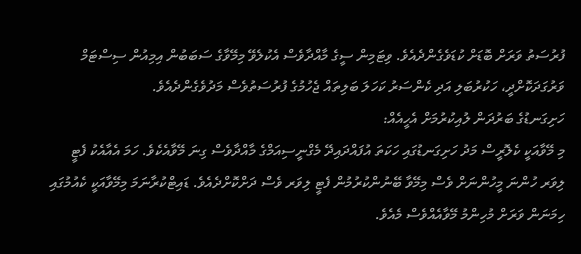ފުރުސަތު ވަރަށް ބޮޑަށް ކުޑަވެގެންދެއެވެ. ވިޓަމިން ސީގެ މާއްދާވެސް އެކުލެވޭ މިމޭވާގެ ސަބަބުން އިމިއުން ސިސްޓަމް ވަރުގަދަކޮށްދީ، ހަކުރުބަލި އަދި ކެންސަރު ކަހަލަ ބަލިތައް ޖެހުމުގެ ފުރުސަތުވެސް މަދުވެގެންދެއެވެ.
ހަށިގަނޑުގެ ބަރުދަން ލުއިކުރުމަށް އެހީއެއް:
މި މޭވާއަކީ ކެލޮރީސް މަދު ހަށިގަނޑުގައި ހަކަތަ އުފައްދައިދޭ މެގްނީސިއަމްގެ މާއްދާވެސް ގިނަ މޭވާއެކެވެ. ހަމަ އެއާއެކު ފެޓީ ލިވަރ ހުންނަ މީހުންނަށް ވެސް މިމޭވާ ބޭނުންކުރުމުން ފެޓީ ލިވަރ ވެސް ދަށްކޮށްދެއެވެ. ޑައިޓްކުރާނަމަ މިމޭވާއަކީ ކެއުމުގައި ހިމަނަން ވަރަށް މުހިންމު މޭވާއެއްވެސް މެއެވެ.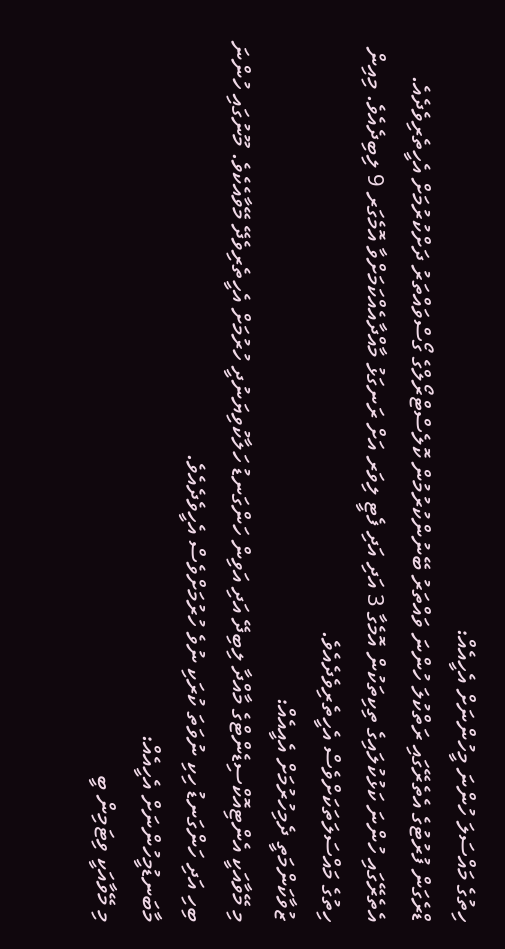ހިތުގެ މައްސަލަ ހުންނަ މީހުންނަށް އެހީއެއް:
ޑްރެގަން ފުރުޓުގެ އެތެރޭގައި ރަތްކުލަ ހުންނަ ވައްތަރު ބޭނުންކުރުމުން ކޮލެސްޓްރޯލްގެ ގޯސްވައްތަރު ދަށްކުރުމަށް އެހީތެރިވެދެއެ. އެތެރޭގައި ހުންނަ ކަޅުކުލައިގެ ތިކިތަކުން އޮމެގާ 3 އަދި އަދި ފެޓީ ލިވަރ އަށް ރަނގަޅު މާއްދާއެއްކަމަށްވާ އޮމެގަރ 9 ލިބިދެއެވެ. މިއިން ހިތުގެ މައްސަލަތަކަށްވެސް އެހީތެރިވެދެއެވެ.
ޒުވާކަންމަތީ ދެމިހުރުމަށް އެއީއެއް:
މި މޭވާއަކީ އެންޓިއޮކްސިޑެންޓްގެ މާއްދާ ލިބިދޭ އަދި އަވިން ހަންގަނޑު ހަލާކުވިޔަނުދީ ހުރުމަށް އެހީތެރިވެދޭ މޭވާއެކެވެ. މޫނުގައި ހުންނަ ބިހި އަދި ހަންގަނޑު ހިކި ނުވަތަ ކުރަކި ނުވެ ހުރުމަށްވެސް އެހީވެދެއެވެ.
މާބަނޑުމީހުންނަށް އެހީއެއް:
މި މޭވާއަކީ ވިޓަމިން ބީ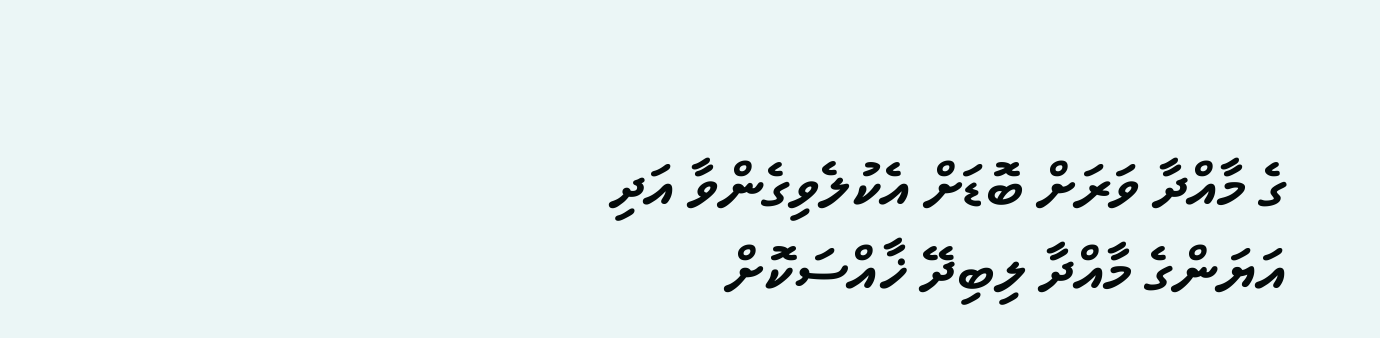ގެ މާއްދާ ވަރަށް ބޮޑަށް އެކުލެވިގެންވާ އަދި އަޔަންގެ މާއްދާ ލިބިދޭ ޚާއްސަކޮށް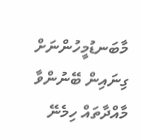މާބަނޑުމީހުންނަށް ގިނައިން ބޭނުންވާ މާއްދާތައް ހިމެނޭ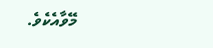މޭވާއެކެވެ.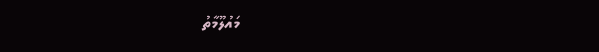މައުލޫމާތު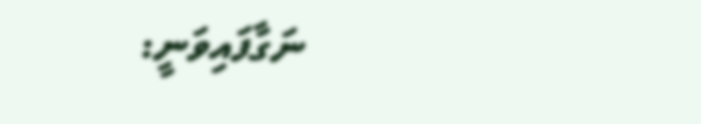ނަގާފައިވަނީ: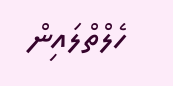ހެލްތްލައިން